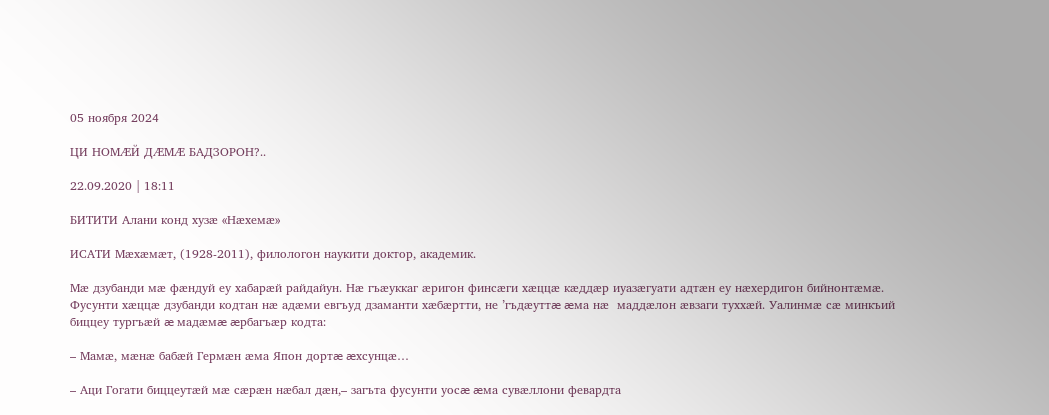05 ноября 2024

ЦИ НОМÆЙ ДÆМÆ БАДЗОРОН?..

22.09.2020 | 18:11

БИТИТИ Алани конд хузæ «Нæхемæ»

ИСАТИ Мæхæмæт, (1928-2011), филологон наукити доктор, академик.

Мæ дзубанди мæ фæндуй еу хабарæй райдайун. Нæ гъæуккаг æригон финсæги хæццæ кæддæр иуазæгуати адтæн еу нæхердигон бийнонтæмæ. Фусунти хæццæ дзубанди кодтан нæ адæми евгъуд дзаманти хæбæртти, не ’гъдæуттæ æма нæ  маддæлон æвзаги туххæй. Уалинмæ сæ минкъий биццеу тургъæй æ мадæмæ æрбагъæр кодта:

– Мамæ, мæнæ бабæй Гермæн æма Япон дортæ æхсунцæ…

– Аци Гогати биццеутæй мæ сæрæн нæбал дæн,– загъта фусунти уосæ æма сувæллони февардта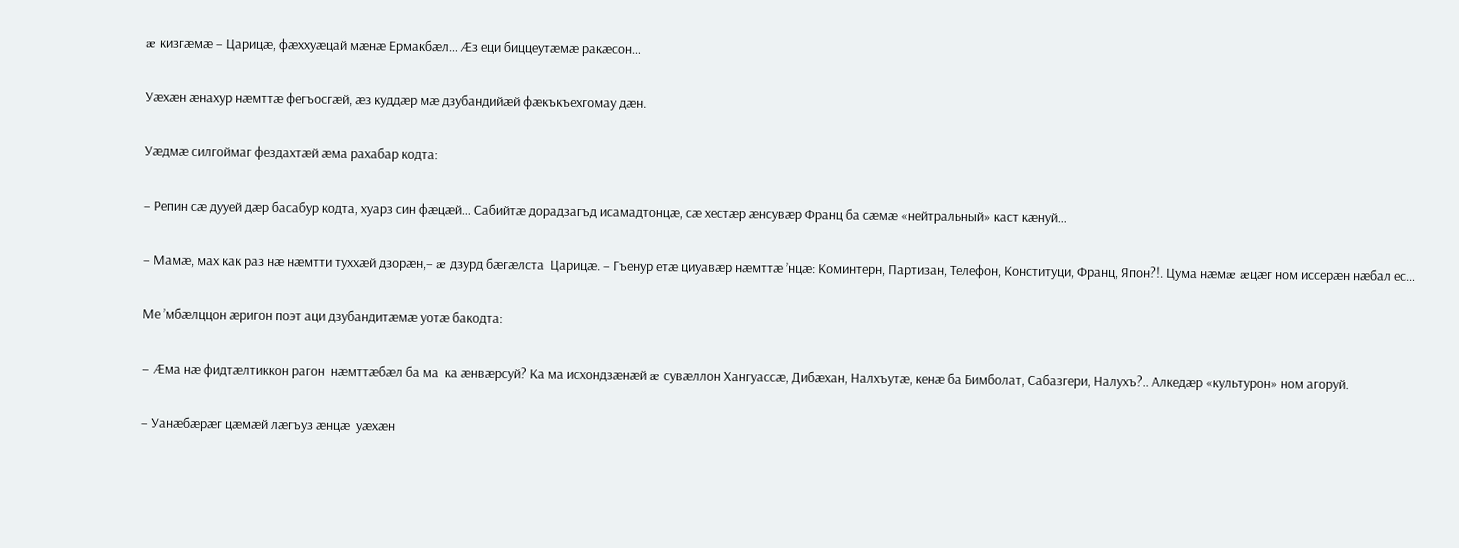æ кизгæмæ – Царицæ, фæххуæцай мæнæ Ермакбæл… Æз еци биццеутæмæ ракæсон…

Уæхæн æнахур нæмттæ фегъосгæй, æз куддæр мæ дзубандийæй фæкъкъехгомау дæн.

Уæдмæ силгоймаг фездахтæй æма рахабар кодта:

– Репин сæ дууей дæр басабур кодта, хуарз син фæцæй… Сабийтæ дорадзагъд исамадтонцæ, сæ хестæр æнсувæр Франц ба сæмæ «нейтральный» каст кæнуй…

– Мамæ, мах как раз нæ нæмтти туххæй дзорæн,– æ дзурд бæгæлста  Царицæ. – Гъенур етæ циуавæр нæмттæ ’нцæ: Коминтерн, Партизан, Телефон, Конституци, Франц, Япон?!. Цума нæмæ æцæг ном иссерæн нæбал ес…

Ме ’мбæлццон æригон поэт аци дзубандитæмæ уотæ бакодта:

– Æма нæ фидтæлтиккон рагон  нæмттæбæл ба ма  ка æнвæрсуй? Ка ма исхондзæнæй æ сувæллон Хангуассæ, Дибæхан, Налхъутæ, кенæ ба Бимболат, Сабазгери, Налухъ?.. Алкедæр «культурон» ном агоруй.

– Уанæбæрæг цæмæй лæгъуз æнцæ  уæхæн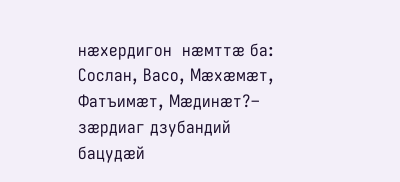нæхердигон  нæмттæ ба: Сослан, Васо, Мæхæмæт, Фатъимæт, Мæдинæт?– зæрдиаг дзубандий бацудæй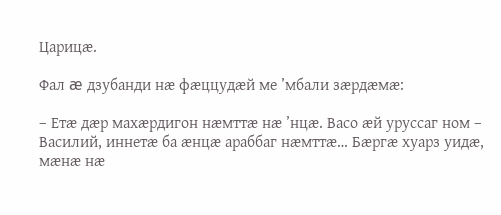Царицæ.

Фал æ дзубанди нæ фæццудæй ме ’мбали зæрдæмæ:

– Етæ дæр махæрдигон нæмттæ нæ ’нцæ. Васо æй уруссаг ном – Василий, иннетæ ба æнцæ араббаг нæмттæ… Бæргæ хуарз уидæ, мæнæ нæ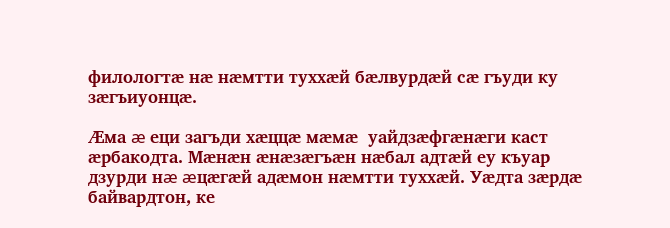филологтæ нæ нæмтти туххæй бæлвурдæй сæ гъуди ку зæгъиуонцæ.

Æма æ еци загъди хæццæ мæмæ  уайдзæфгæнæги каст æрбакодта. Мæнæн æнæзæгъæн нæбал адтæй еу къуар дзурди нæ æцæгæй адæмон нæмтти туххæй. Уæдта зæрдæ байвардтон, ке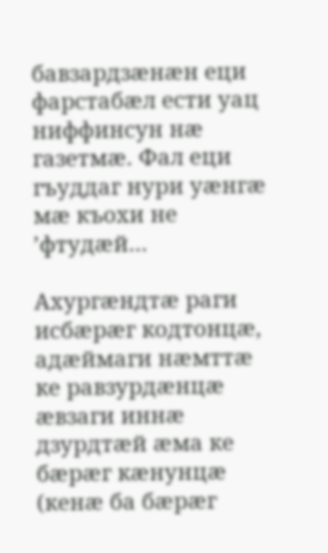бавзардзæнæн еци фарстабæл ести уац ниффинсун нæ газетмæ. Фал еци гъуддаг нури уæнгæ мæ къохи не ’фтудæй…

Ахургæндтæ раги исбæрæг кодтонцæ, адæймаги нæмттæ ке равзурдæнцæ æвзаги иннæ дзурдтæй æма ке бæрæг кæнунцæ (кенæ ба бæрæг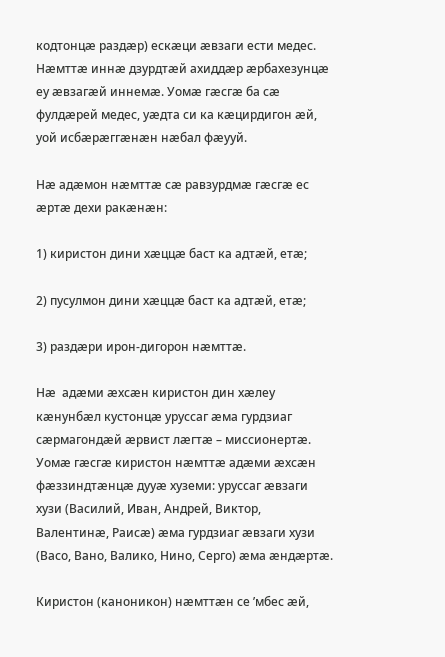кодтонцæ раздæр) ескæци æвзаги ести медес. Нæмттæ иннæ дзурдтæй ахиддæр æрбахезунцæ еу æвзагæй иннемæ. Уомæ гæсгæ ба сæ фулдæрей медес, уæдта си ка кæцирдигон æй, уой исбæрæггæнæн нæбал фæууй.

Нæ адæмон нæмттæ сæ равзурдмæ гæсгæ ес æртæ дехи ракæнæн:

1) киристон дини хæццæ баст ка адтæй, етæ;

2) пусулмон дини хæццæ баст ка адтæй, етæ;

3) раздæри ирон-дигорон нæмттæ.

Нæ  адæми æхсæн киристон дин хæлеу кæнунбæл кустонцæ уруссаг æма гурдзиаг сæрмагондæй æрвист лæгтæ – миссионертæ. Уомæ гæсгæ киристон нæмттæ адæми æхсæн фæззиндтæнцæ дууæ хуземи: уруссаг æвзаги хузи (Василий, Иван, Андрей, Виктор, Валентинæ, Раисæ) æма гурдзиаг æвзаги хузи (Васо, Вано, Валико, Нино, Серго) æма æндæртæ.

Киристон (каноникон) нæмттæн се ’мбес æй,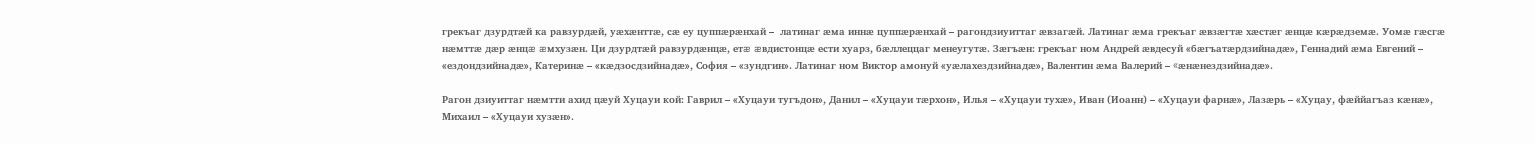грекъаг дзурдтæй ка равзурдæй, уæхæнттæ, сæ еу цуппæрæнхай –  латинаг æма иннæ цуппæрæнхай – рагондзиуиттаг æвзагæй. Латинаг æма грекъаг æвзæгтæ хæстæг æнцæ кæрæдземæ. Уомæ гæсгæ нæмттæ дæр æнцæ æмхузæн. Ци дзурдтæй равзурдæнцæ, етæ æвдистонцæ ести хуарз, бæллеццаг менеугутæ. Зæгъæн: грекъаг ном Андрей æвдесуй «бæгъатæрдзийнадæ», Геннадий æма Евгений – «ездондзийнадæ», Катеринæ – «кæдзосдзийнадæ», София – «зундгин». Латинаг ном Виктор амонуй «уæлахездзийнадæ», Валентин æма Валерий – «æнæнездзийнадæ».

Рагон дзиуиттаг нæмтти ахид цæуй Хуцауи кой: Гаврил – «Хуцауи тугъдон», Данил – «Хуцауи тæрхон», Илья – «Хуцауи тухæ», Иван (Иоанн) – «Хуцауи фарнæ», Лазæрь – «Хуцау, фæййагъаз кæнæ», Михаил – «Хуцауи хузæн».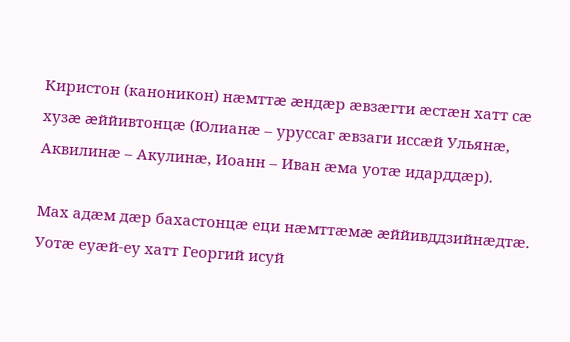Киристон (каноникон) нæмттæ æндæр æвзæгти æстæн хатт сæ хузæ æййивтонцæ (Юлианæ – уруссаг æвзаги иссæй Ульянæ, Аквилинæ – Акулинæ, Иоанн – Иван æма уотæ идарддæр).

Мах адæм дæр бахастонцæ еци нæмттæмæ æййивддзийнæдтæ. Уотæ еуæй-еу хатт Георгий исуй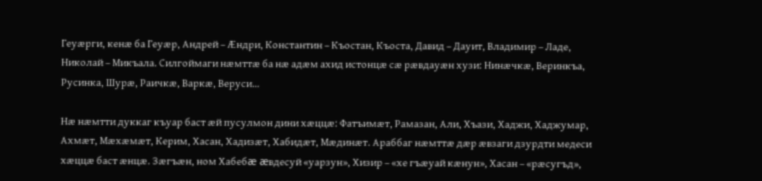Геуæрги, кенæ ба Геуæр, Андрей – Æндри, Константин – Къостан, Къоста, Давид – Дауит, Владимир – Ладе, Николай – Микъала. Силгоймаги нæмттæ ба нæ адæм ахид истонцæ сæ рæвдауæн хузи: Нинæчкæ, Веринкъа, Русинка, Шурæ, Раичкæ, Варкæ, Веруси…

Нæ нæмтти дуккаг къуар баст æй пусулмон дини хæццæ: Фатъимæт, Рамазан, Али, Хъази, Хаджи, Хаджумар, Ахмæт, Мæхæмæт, Керим, Хасан, Хадизæт, Хабидæт, Мæдинæт. Араббаг нæмттæ дæр æвзаги дзурдти медеси хæццæ баст æнцæ. Зæгъæн, ном Хабебæ æвдесуй «уарзун», Хизир – «хе гъæуай кæнун», Хасан – «рæсугъд»,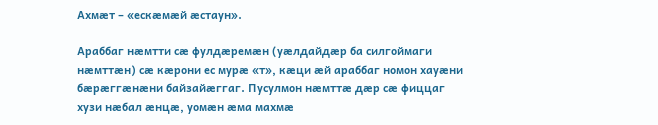Ахмæт – «ескæмæй æстаун».

Араббаг нæмтти сæ фулдæремæн (уæлдайдæр ба силгоймаги нæмттæн) сæ кæрони ес мурæ «т», кæци æй араббаг номон хауæни бæрæггæнæни байзайæггаг. Пусулмон нæмттæ дæр сæ фиццаг хузи нæбал æнцæ, уомæн æма махмæ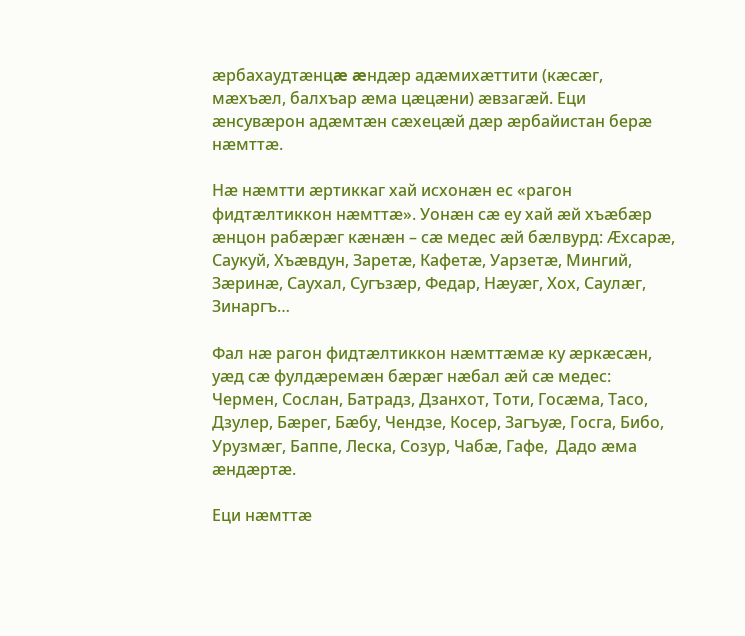æрбахаудтæнцæ æндæр адæмихæттити (кæсæг, мæхъæл, балхъар æма цæцæни) æвзагæй. Еци æнсувæрон адæмтæн сæхецæй дæр æрбайистан берæ нæмттæ.

Нæ нæмтти æртиккаг хай исхонæн ес «рагон фидтæлтиккон нæмттæ». Уонæн сæ еу хай æй хъæбæр æнцон рабæрæг кæнæн – сæ медес æй бæлвурд: Æхсарæ, Саукуй, Хъæвдун, Заретæ, Кафетæ, Уарзетæ, Мингий, Зæринæ, Саухал, Сугъзæр, Федар, Нæуæг, Хох, Саулæг, Зинаргъ…

Фал нæ рагон фидтæлтиккон нæмттæмæ ку æркæсæн, уæд сæ фулдæремæн бæрæг нæбал æй сæ медес: Чермен, Сослан, Батрадз, Дзанхот, Тоти, Госæма, Тасо, Дзулер, Бæрег, Бæбу, Чендзе, Косер, Загъуæ, Госга, Бибо, Урузмæг, Баппе, Леска, Созур, Чабæ, Гафе,  Дадо æма æндæртæ.

Еци нæмттæ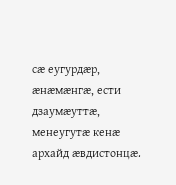сæ еугурдæр, æнæмæнгæ, ести дзаумæуттæ, менеугутæ кенæ архайд æвдистонцæ.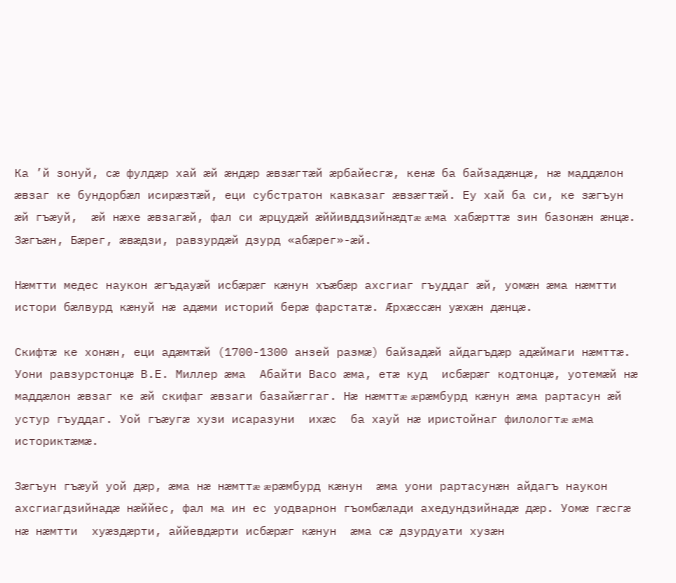Ка ’й зонуй, сæ фулдæр хай æй æндæр æвзæгтæй æрбайесгæ, кенæ ба байзадæнцæ, нæ маддæлон æвзаг ке бундорбæл исирæзтæй, еци субстратон кавказаг æвзæгтæй. Еу хай ба си, ке зæгъун æй гъæуй,  æй нæхе æвзагæй, фал си æрцудæй æййивддзийнæдтæ æма хабæрттæ зин базонæн æнцæ. Зæгъæн, Бæрег, æвæдзи, равзурдæй дзурд «абæрег»-æй.

Нæмтти медес наукон æгъдауæй исбæрæг кæнун хъæбæр ахсгиаг гъуддаг æй, уомæн æма нæмтти истори бæлвурд кæнуй нæ адæми историй берæ фарстатæ. Æрхæссæн уæхæн дæнцæ.

Скифтæ ке хонæн, еци адæмтæй (1700-1300 анзей размæ) байзадæй айдагъдæр адæймаги нæмттæ. Уони равзурстонцæ В.Е. Миллер æма  Абайти Васо æма, етæ куд  исбæрæг кодтонцæ, уотемæй нæ маддæлон æвзаг ке æй скифаг æвзаги базайæггаг. Нæ нæмттæ æрæмбурд кæнун æма рартасун æй устур гъуддаг. Уой гъæугæ хузи исаразуни  ихæс  ба хауй нæ иристойнаг филологтæ æма историктæмæ.

Зæгъун гъæуй уой дæр, æма нæ нæмттæ æрæмбурд кæнун  æма уони рартасунæн айдагъ наукон ахсгиагдзийнадæ нæййес, фал ма ин ес уодварнон гъомбæлади ахедундзийнадæ дæр. Уомæ гæсгæ нæ нæмтти  хуæздæрти, аййевдæрти исбæрæг кæнун  æма сæ дзурдуати хузæн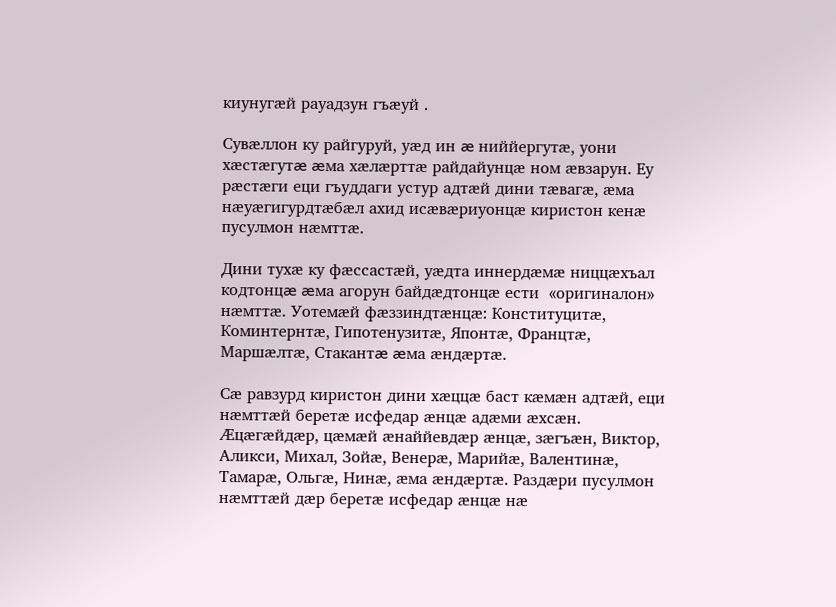киунугæй рауадзун гъæуй .

Сувæллон ку райгуруй, уæд ин æ ниййергутæ, уони хæстæгутæ æма хæлæрттæ райдайунцæ ном æвзарун. Еу рæстæги еци гъуддаги устур адтæй дини тæвагæ, æма нæуæгигурдтæбæл ахид исæвæриуонцæ киристон кенæ пусулмон нæмттæ.

Дини тухæ ку фæссастæй, уæдта иннердæмæ ниццæхъал кодтонцæ æма агорун байдæдтонцæ ести  «оригиналон» нæмттæ. Уотемæй фæззиндтæнцæ: Конституцитæ, Коминтернтæ, Гипотенузитæ, Японтæ, Францтæ, Маршæлтæ, Стакантæ æма æндæртæ.

Сæ равзурд киристон дини хæццæ баст кæмæн адтæй, еци  нæмттæй беретæ исфедар æнцæ адæми æхсæн. Æцæгæйдæр, цæмæй æнаййевдæр æнцæ, зæгъæн, Виктор, Аликси, Михал, Зойæ, Венерæ, Марийæ, Валентинæ, Тамарæ, Ольгæ, Нинæ, æма æндæртæ. Раздæри пусулмон нæмттæй дæр беретæ исфедар æнцæ нæ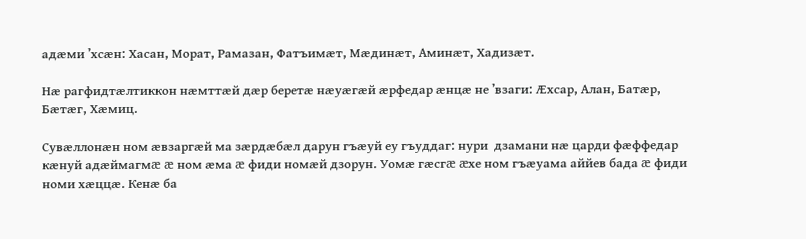адæми ’хсæн: Хасан, Морат, Рамазан, Фатъимæт, Мæдинæт, Аминæт, Хадизæт.

Нæ рагфидтæлтиккон нæмттæй дæр беретæ нæуæгæй æрфедар æнцæ не ’взаги: Æхсар, Алан, Батæр, Бæтæг, Хæмиц.

Сувæллонæн ном æвзаргæй ма зæрдæбæл дарун гъæуй еу гъуддаг: нури  дзамани нæ царди фæффедар кæнуй адæймагмæ æ ном æма æ фиди номæй дзорун. Уомæ гæсгæ æхе ном гъæуама аййев бада æ фиди номи хæццæ. Кенæ ба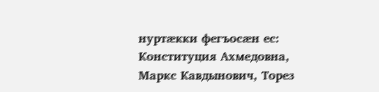нуртæкки фегъосæн ес: Конституция Ахмедовна, Маркс Кавдынович, Торез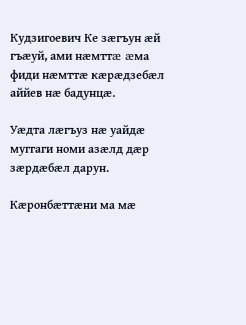Кудзигоевич Ке зæгъун æй гъæуй, ами нæмттæ æма фиди нæмттæ кæрæдзебæл аййев нæ бадунцæ.

Уæдта лæгъуз нæ уайдæ муггаги номи азæлд дæр зæрдæбæл дарун.

Кæронбæттæни ма мæ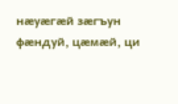нæуæгæй зæгъун фæндуй, цæмæй, ци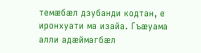темæбæл дзубанди кодтан, е иронхуати ма изайа. Гъæуама алли адæймагбæл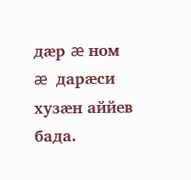дæр æ ном æ  дарæси хузæн аййев бада.